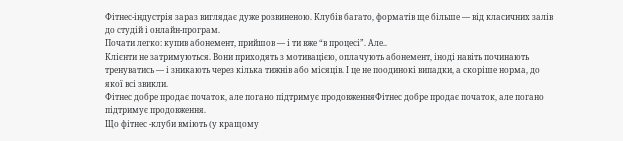Фітнес-індустрія зараз виглядає дуже розвиненою. Клубів багато, форматів ще більше — від класичних залів до студій і онлайн-програм.
Почати легко: купив абонемент, прийшов — і ти вже “в процесі”. Але..
Клієнти не затримуються. Вони приходять з мотивацією, оплачують абонемент, іноді навіть починають тренуватись — і зникають через кілька тижнів або місяців. І це не поодинокі випадки, а скоріше норма, до якої всі звикли.
Фітнес добре продає початок, але погано підтримує продовженняФітнес добре продає початок, але погано підтримує продовження.
Що фітнес -клуби вміють (у кращому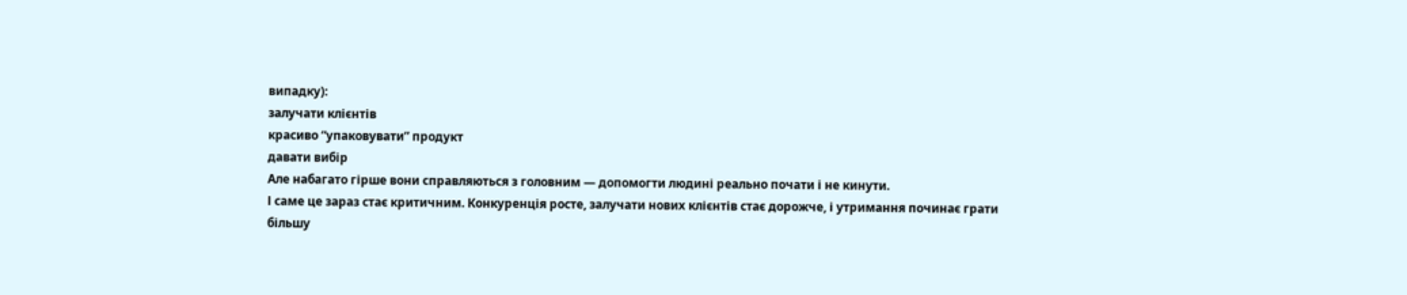випадку):
залучати клієнтів
красиво “упаковувати” продукт
давати вибір
Але набагато гірше вони справляються з головним — допомогти людині реально почати і не кинути.
І саме це зараз стає критичним. Конкуренція росте, залучати нових клієнтів стає дорожче, і утримання починає грати більшу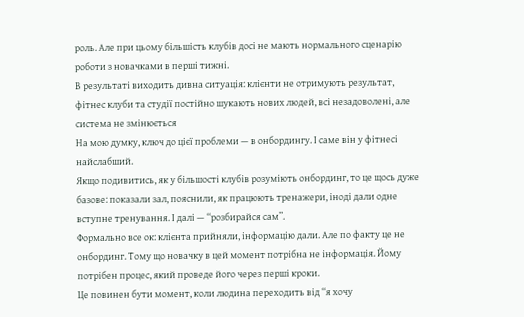роль. Але при цьому більшість клубів досі не мають нормального сценарію роботи з новачками в перші тижні.
В результаті виходить дивна ситуація: клієнти не отримують результат, фітнес клуби та студії постійно шукають нових людей, всі незадоволені, але система не змінюється
На мою думку, ключ до цієї проблеми — в онбордингу. І саме він у фітнесі найслабший.
Якщо подивитись, як у більшості клубів розуміють онбординг, то це щось дуже базове: показали зал, пояснили, як працюють тренажери, іноді дали одне вступне тренування. І далі — “розбирайся сам”.
Формально все ок: клієнта прийняли, інформацію дали. Але по факту це не онбординг. Тому що новачку в цей момент потрібна не інформація. Йому потрібен процес, який проведе його через перші кроки.
Це повинен бути момент, коли людина переходить від “я хочу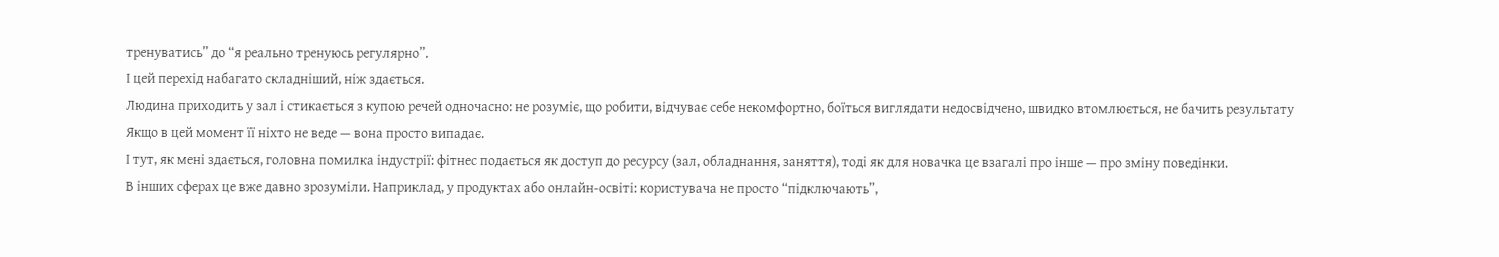тренуватись” до “я реально тренуюсь регулярно”.
І цей перехід набагато складніший, ніж здається.
Людина приходить у зал і стикається з купою речей одночасно: не розуміє, що робити, відчуває себе некомфортно, боїться виглядати недосвідчено, швидко втомлюється, не бачить результату
Якщо в цей момент її ніхто не веде — вона просто випадає.
І тут, як мені здається, головна помилка індустрії: фітнес подається як доступ до ресурсу (зал, обладнання, заняття), тоді як для новачка це взагалі про інше — про зміну поведінки.
В інших сферах це вже давно зрозуміли. Наприклад, у продуктах або онлайн-освіті: користувача не просто “підключають”,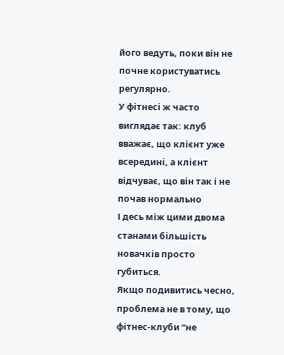його ведуть, поки він не почне користуватись регулярно.
У фітнесі ж часто виглядає так: клуб вважає, що клієнт уже всередині, а клієнт відчуває, що він так і не почав нормально
І десь між цими двома станами більшість новачків просто губиться.
Якщо подивитись чесно, проблема не в тому, що фітнес-клуби “не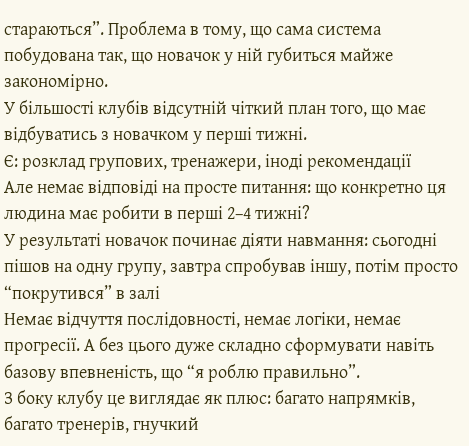стараються”. Проблема в тому, що сама система побудована так, що новачок у ній губиться майже закономірно.
У більшості клубів відсутній чіткий план того, що має відбуватись з новачком у перші тижні.
Є: розклад групових, тренажери, іноді рекомендації
Але немає відповіді на просте питання: що конкретно ця людина має робити в перші 2–4 тижні?
У результаті новачок починає діяти навмання: сьогодні пішов на одну групу, завтра спробував іншу, потім просто “покрутився” в залі
Немає відчуття послідовності, немає логіки, немає прогресії. А без цього дуже складно сформувати навіть базову впевненість, що “я роблю правильно”.
З боку клубу це виглядає як плюс: багато напрямків, багато тренерів, гнучкий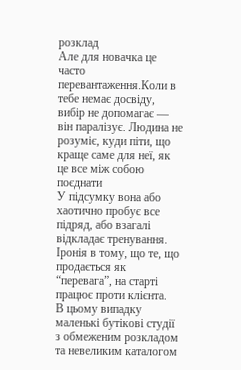розклад
Але для новачка це часто перевантаження.Коли в тебе немає досвіду, вибір не допомагає — він паралізує. Людина не розуміє, куди піти, що краще саме для неї, як це все між собою поєднати
У підсумку вона або хаотично пробує все підряд, або взагалі відкладає тренування. Іронія в тому, що те, що продається як “перевага”, на старті працює проти клієнта.
В цьому випадку маленькі бутікові студії з обмеженим розкладом та невеликим каталогом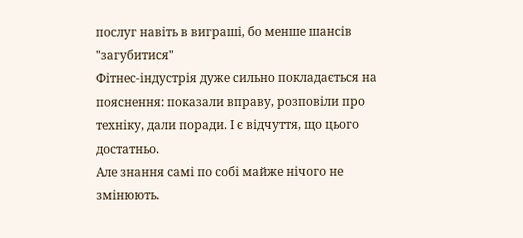послуг навіть в виграші, бо менше шансів "загубитися"
Фітнес-індустрія дуже сильно покладається на пояснення: показали вправу, розповіли про техніку, дали поради. І є відчуття, що цього достатньо.
Але знання самі по собі майже нічого не змінюють.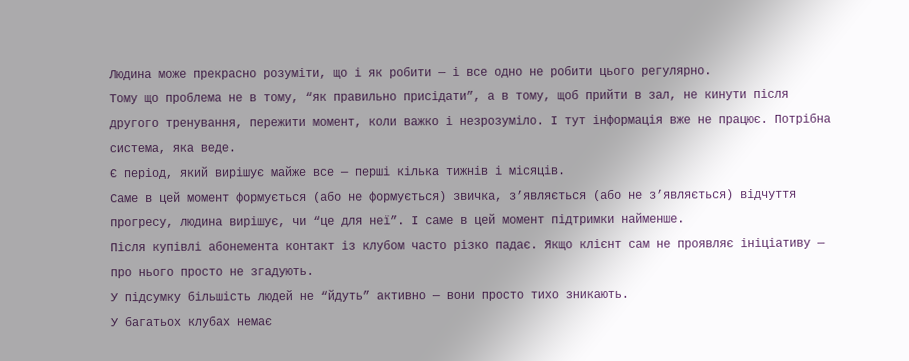Людина може прекрасно розуміти, що і як робити — і все одно не робити цього регулярно.
Тому що проблема не в тому, “як правильно присідати”, а в тому, щоб прийти в зал, не кинути після другого тренування, пережити момент, коли важко і незрозуміло. І тут інформація вже не працює. Потрібна система, яка веде.
Є період, який вирішує майже все — перші кілька тижнів і місяців.
Саме в цей момент формується (або не формується) звичка, з’являється (або не з’являється) відчуття прогресу, людина вирішує, чи “це для неї”. І саме в цей момент підтримки найменше.
Після купівлі абонемента контакт із клубом часто різко падає. Якщо клієнт сам не проявляє ініціативу — про нього просто не згадують.
У підсумку більшість людей не “йдуть” активно — вони просто тихо зникають.
У багатьох клубах немає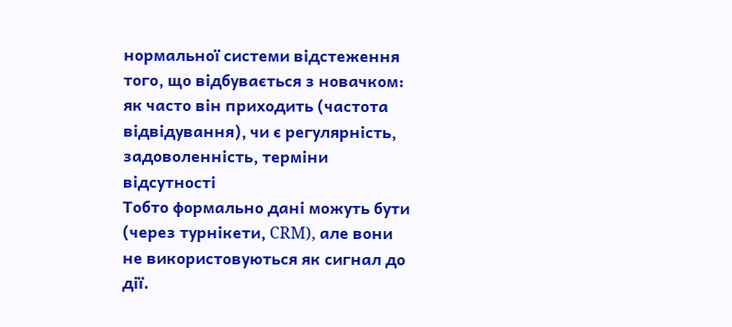нормальної системи відстеження того, що відбувається з новачком: як часто він приходить (частота відвідування), чи є регулярність, задоволенність, терміни відсутності
Тобто формально дані можуть бути (через турнікети, CRM), але вони не використовуються як сигнал до дії.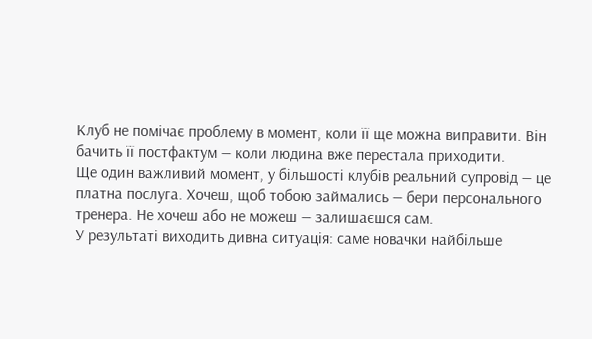Клуб не помічає проблему в момент, коли її ще можна виправити. Він бачить її постфактум — коли людина вже перестала приходити.
Ще один важливий момент, у більшості клубів реальний супровід — це платна послуга. Хочеш, щоб тобою займались — бери персонального тренера. Не хочеш або не можеш — залишаєшся сам.
У результаті виходить дивна ситуація: саме новачки найбільше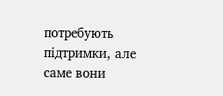потребують підтримки, але саме вони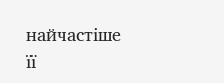найчастіше її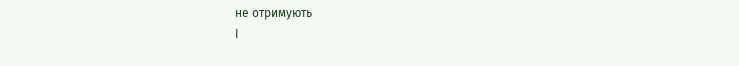не отримують
І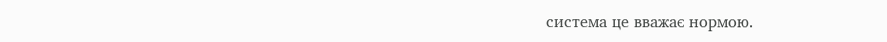система це вважає нормою.